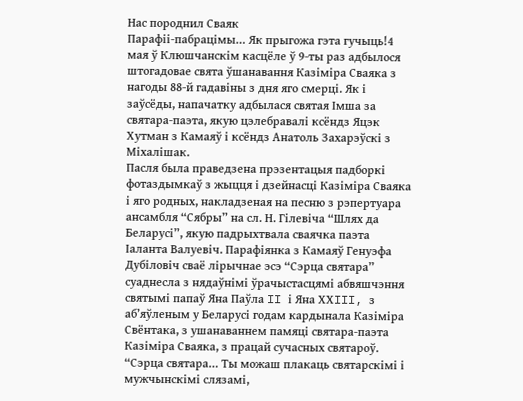Нас породнил Сваяк
Парафіі-пабрацімы… Як прыгожа гэта гучыць!4 мая ў Клюшчанскім касцёле ў 9-ты раз адбылося штогадовае свята ўшанавання Казіміра Сваяка з нагоды 88-й гадавіны з дня яго смерці. Як і заўсёды, напачатку адбылася святая Імша за святара-паэта, якую цэлебравалі ксёндз Яцэк Хутман з Камаяў і ксёндз Анатоль Захарэўскі з Міхалішак.
Пасля была праведзена прэзентацыя падборкі фотаздымкаў з жыцця і дзейнасці Казіміра Сваяка і яго родных, накладзеная на песню з рэпертуара ансамбля “Сябры” на сл. Н. Гілевіча “Шлях да Беларусі”, якую падрыхтвала сваячка паэта Іаланта Валуевіч. Парафіянка з Камаяў Генуэфа Дубіловіч сваё лірычнае эсэ “Сэрца святара” суаднесла з нядаўнімі ўрачыстасцямі абвяшчэння святымі папаў Яна Паўла II і Яна ХХIII, з аб’яўленым у Беларусі годам кардынала Казіміра Свёнтака, з ушанаваннем памяці святара-паэта Казіміра Сваяка, з працай сучасных святароў.
“Сэрца святара… Ты можаш плакаць святарскімі і мужчынскімі слязамі,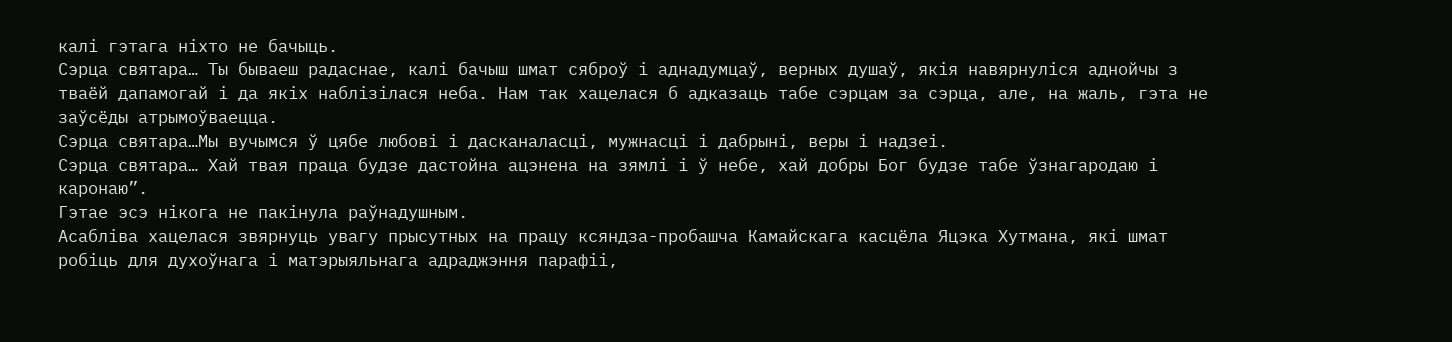калі гэтага ніхто не бачыць.
Сэрца святара… Ты бываеш радаснае, калі бачыш шмат сяброў і аднадумцаў, верных душаў, якія навярнуліся аднойчы з тваёй дапамогай і да якіх наблізілася неба. Нам так хацелася б адказаць табе сэрцам за сэрца, але, на жаль, гэта не заўсёды атрымоўваецца.
Сэрца святара…Мы вучымся ў цябе любові і дасканаласці, мужнасці і дабрыні, веры і надзеі.
Сэрца святара… Хай твая праца будзе дастойна ацэнена на зямлі і ў небе, хай добры Бог будзе табе ўзнагародаю і каронаю”.
Гэтае эсэ нікога не пакінула раўнадушным.
Асабліва хацелася звярнуць увагу прысутных на працу ксяндза-пробашча Камайскага касцёла Яцэка Хутмана, які шмат робіць для духоўнага і матэрыяльнага адраджэння парафіі,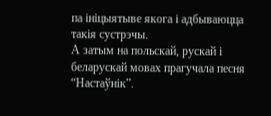па ініцыятыве якога і адбываюцца такія сустрэчы.
А затым на польскай, рускай і беларускай мовах прагучала песня “Настаўнік”.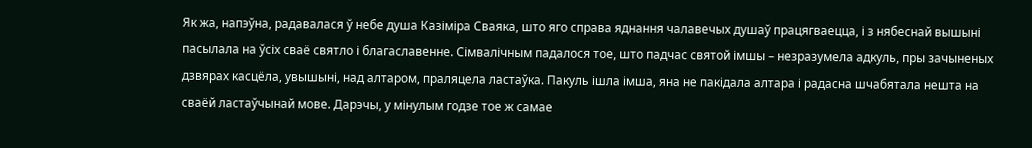Як жа, напэўна, радавалася ў небе душа Казіміра Сваяка, што яго справа яднання чалавечых душаў працягваецца, і з нябеснай вышыні пасылала на ўсіх сваё святло і благаславенне. Сімвалічным падалося тое, што падчас святой імшы – незразумела адкуль, пры зачыненых дзвярах касцёла, увышыні, над алтаром, праляцела ластаўка. Пакуль ішла імша, яна не пакідала алтара і радасна шчабятала нешта на сваёй ластаўчынай мове. Дарэчы, у мінулым годзе тое ж самае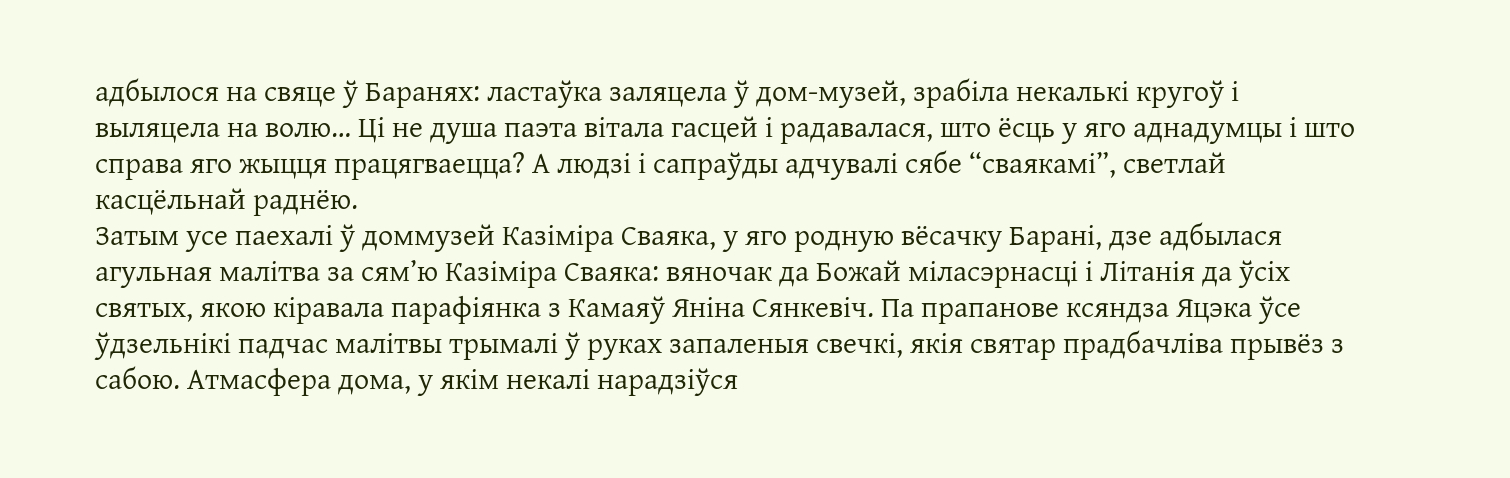адбылося на свяце ў Баранях: ластаўка заляцела ў дом-музей, зрабіла некалькі кругоў і выляцела на волю… Ці не душа паэта вітала гасцей і радавалася, што ёсць у яго аднадумцы і што справа яго жыцця працягваецца? А людзі і сапраўды адчувалі сябе “сваякамі”, светлай касцёльнай раднёю.
Затым усе паехалі ў доммузей Казіміра Сваяка, у яго родную вёсачку Барані, дзе адбылася агульная малітва за сям’ю Казіміра Сваяка: вяночак да Божай міласэрнасці і Літанія да ўсіх святых, якою кіравала парафіянка з Камаяў Яніна Cянкевіч. Па прапанове ксяндза Яцэка ўсе ўдзельнікі падчас малітвы трымалі ў руках запаленыя свечкі, якія святар прадбачліва прывёз з сабою. Атмасфера дома, у якім некалі нарадзіўся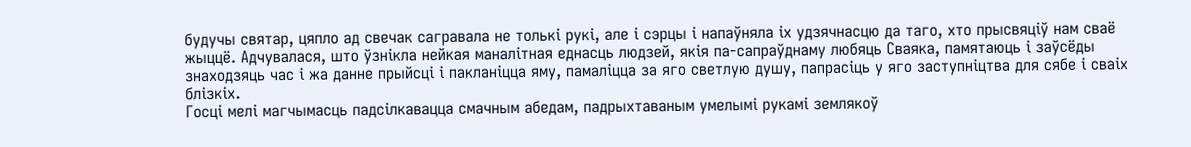будучы святар, цяпло ад свечак сагравала не толькі рукі, але і сэрцы і напаўняла іх удзячнасцю да таго, хто прысвяціў нам сваё жыццё. Адчувалася, што ўзнікла нейкая маналітная еднасць людзей, якія па-сапраўднаму любяць Сваяка, памятаюць і заўсёды знаходзяць час і жа данне прыйсці і пакланіцца яму, памаліцца за яго светлую душу, папрасіць у яго заступніцтва для сябе і сваіх блізкіх.
Госці мелі магчымасць падсілкавацца смачным абедам, падрыхтаваным умелымі рукамі землякоў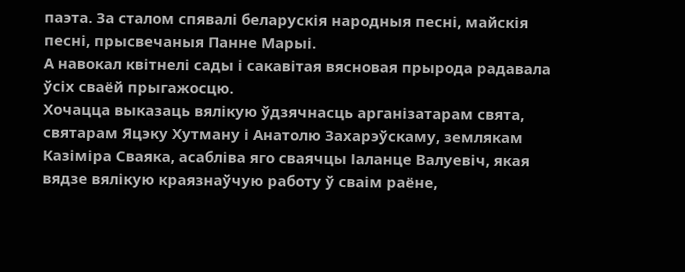паэта. За сталом спявалі беларускія народныя песні, майскія песні, прысвечаныя Панне Марыі.
А навокал квітнелі сады і сакавітая вясновая прырода радавала ўсіх сваёй прыгажосцю.
Хочацца выказаць вялікую ўдзячнасць арганізатарам свята, святарам Яцэку Хутману і Анатолю Захарэўскаму, землякам Казіміра Сваяка, асабліва яго сваячцы Іаланце Валуевіч, якая вядзе вялікую краязнаўчую работу ў сваім раёне,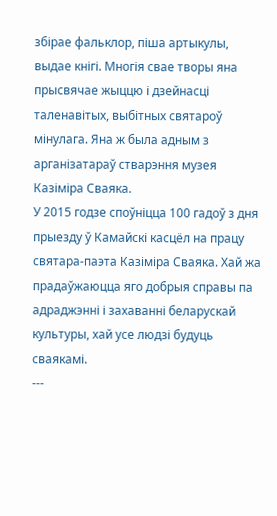збірае фальклор, піша артыкулы, выдае кнігі. Многія свае творы яна прысвячае жыццю і дзейнасці таленавітых, выбітных святароў мінулага. Яна ж была адным з арганізатараў стварэння музея Казіміра Сваяка.
У 2015 годзе споўніцца 100 гадоў з дня прыезду ў Камайскі касцёл на працу святара-паэта Казіміра Сваяка. Хай жа прадаўжаюцца яго добрыя справы па адраджэнні і захаванні беларускай культуры, хай усе людзі будуць сваякамі.
---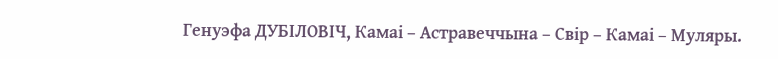Генуэфа ДУБІЛОВІЧ, Камаі – Астравеччына – Свір – Камаі – Муляры.